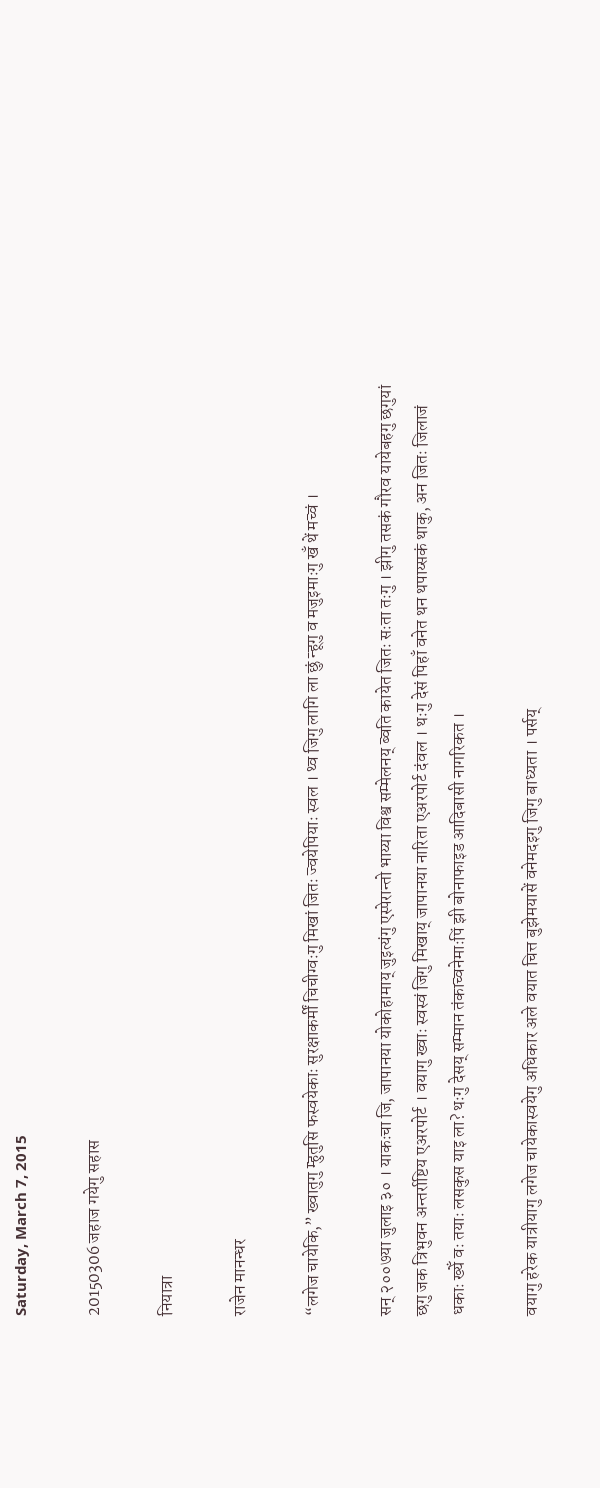Saturday, March 7, 2015

20150306 जहाज गयेगु सहास

नियात्रा

राजेन मानन्धर

“लगेज चायेकि,” ख्वातुगु म्हुतुसि फस्वयेकाः सुरक्षाकर्मीं चिचीग्वःगु मिखां जितः ज्वयेपियाः स्वल । थ्व जिगु लागि ला छुं न्हूगु व मजुइमाःगु खँ थें मच्वं ।

सन् २००७या जुलाइ ३० । याकःचा जि, जापानया योकोहामाय् जुइत्यंगु एस्पेरान्तो भाय्या विश्व सम्मेलनय् ब्वति कायेत जितः सःता तःगु । झीगु तसकं गौरव यायेबहगु छगुयां छगु जक त्रिभुवन अन्तर्राष्टिय एअरपोर्ट । वयागु ख्वाः स्वस्वं जिगु मिखाय् जापानया नारिता एअरपोर्ट दंवल । थःगु देसं पिहाँ वनेत थन थपाय्सकं थाकु, अन जितः जिलाजं धकाः ख्येँ वः तयाः लसकुस याइ ला? थःगु देसय् सम्मान तंकाच्वनेमाःपिं झी बोनाफाइड आदिबासी नागरिकत ।

वयागु हरेक यात्रीयागु लगेज चायेकास्वयेगु अधिकार अले वयात चित्त बुझेमयासें वनेमदइगु जिगु बाध्यता । पर्सय्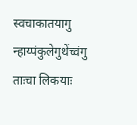स्वचाकातयागु न्हाय्पंकुलेगुथेंच्वंगु ताःचा लिकयाः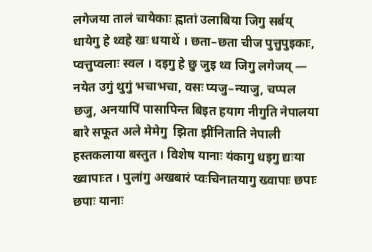लगेजया तालं चायेकाः ह्वातां उलाबिया जिगु सर्बय् धायेगु हे थ्वहे खः धयाथें । छता–छता चीज पुत्तुपुइकाः, प्वत्तुप्वलाः स्वल । दइगु हे छु जुइ थ्व जिगु लगेजय् — नयेत उगुं थुगुं भचाभचा, वसः प्यजु–न्याजु, चप्पल छजु, अनयापिं पासापिन्त बिइत हयाग नीगुति नेपालया बारे सफूत अले मेमेगु  झिता झींनिताति नेपाली हस्तकलाया बस्तुत । विशेष यानाः यंकागु धइगु द्यःया ख्वापाःत । पुलांगु अखबारं प्वःचिनातयागु ख्वापाः छपाः छपाः यानाः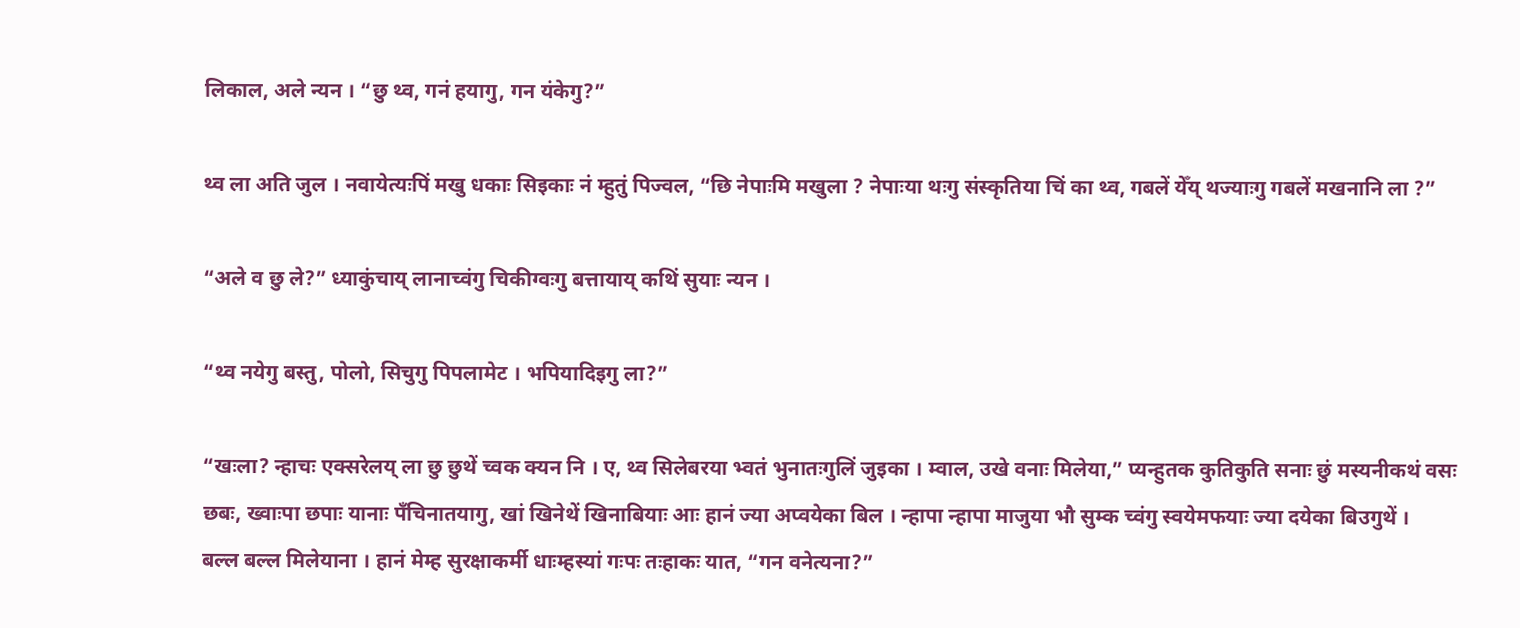लिकाल, अले न्यन । “छु थ्व, गनं हयागु, गन यंकेगु?”

थ्व ला अति जुल । नवायेत्यःपिं मखु धकाः सिइकाः नं म्हुतुं पिज्वल, “छि नेपाःमि मखुला ? नेपाःया थःगु संस्कृतिया चिं का थ्व, गबलें येँय् थज्याःगु गबलें मखनानि ला ?”

“अले व छु ले?” ध्याकुंचाय् लानाच्वंगु चिकीग्वःगु बत्तायाय् कथिं सुयाः न्यन ।

“थ्व नयेगु बस्तु, पोलो, सिचुगु पिपलामेट । भपियादिइगु ला?”

“खःला? न्हाचः एक्सरेलय् ला छु छुथें च्वक क्यन नि । ए, थ्व सिलेबरया भ्वतं भुनातःगुलिं जुइका । म्वाल, उखे वनाः मिलेया,” प्यन्हुतक कुतिकुति सनाः छुं मस्यनीकथं वसः छबः, ख्वाःपा छपाः यानाः पँचिनातयागु, खां खिनेथें खिनाबियाः आः हानं ज्या अप्वयेका बिल । न्हापा न्हापा माजुया भौ सुम्क च्वंगु स्वयेमफयाः ज्या दयेका बिउगुथें ।
बल्ल बल्ल मिलेयाना । हानं मेम्ह सुरक्षाकर्मी धाःम्हस्यां गःपः तःहाकः यात, “गन वनेत्यना?”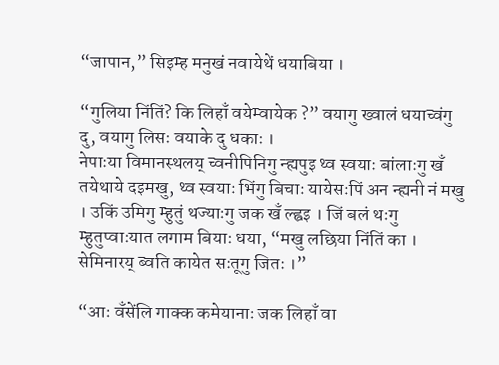“जापान,” सिइम्ह मनुखं नवायेथें धयाबिया ।

“गुलिया निंतिं? कि लिहाँ वयेम्वायेक ?” वयागु ख्वालं धयाच्वंगु दु, वयागु लिसः वयाके दु धकाः ।
नेपाःया विमानस्थलय् च्वनीपिनिगु न्ह्यपुइ थ्व स्वयाः बांलाःगु खँ तयेथाये दइमखु, थ्व स्वयाः भिंगु बिचाः यायेसःपिं अन न्ह्यनी नं मखु । उकिं उमिगु म्हुतुं थज्याःगु जक खँ ल्ह्वइ । जिं बलं थःगु म्हुतुप्वाःयात लगाम बियाः धया, “मखु लछिया निंतिं का । सेमिनारय् ब्वति कायेत सःतूगु जितः ।”

“आः वँसेंलि गाक्क कमेयानाः जक लिहाँ वा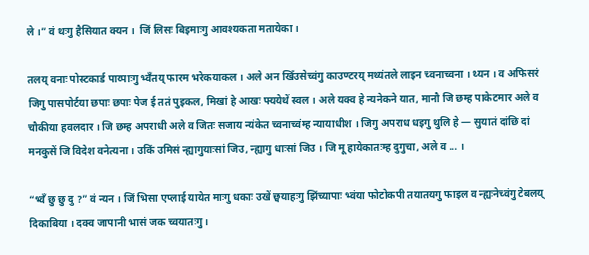ले ।” वं थःगु हैसियात क्यन ।  जिं लिसः बिइमाःगु आवश्यकता मतायेका ।

तलय् वनाः पोस्टकार्ड पाय्पाःगु भ्वँतय् फारम भरेकयाकल । अले अन खिँउसेच्वंगु काउण्टरय् मथ्यंतले लाइन च्वनाच्वना । थ्यन । व अफिसरं जिगु पासपोर्टया छपाः छपाः पेज ई ततं पुइकल, मिखां हे आखः फ्ययेथें स्वल । अले यक्व हे न्यनेकने यात, मानौ जि छम्ह पाकेटमार अले व चौकीया हवलदार । जि छम्ह अपराधी अले व जितः सजाय न्यंकेत च्वनाच्वंम्ह न्यायाधीश । जिगु अपराध धइगु थुलि हे — सुयातं दांछि दां मनकुसें जि विदेश वनेत्यना । उकिं उमिसं न्ह्यागुयाःसां जिउ, न्ह्यागु धाःसां जिउ । जि मू हायेकातःम्ह दुगुचा, अले व ... ।

“भ्वँ छु छु दु ?” वं न्यन । जिं भिसा एप्लाई यायेत माःगु धकाः उखें छ्वयाहःगु झिंच्यापाः भ्वंया फोटोकपी तयातयगु फाइल व न्ह्यःनेच्वंगु टेबलय् दिकाबिया । दक्व जापानी भासं जक च्वयातःगु ।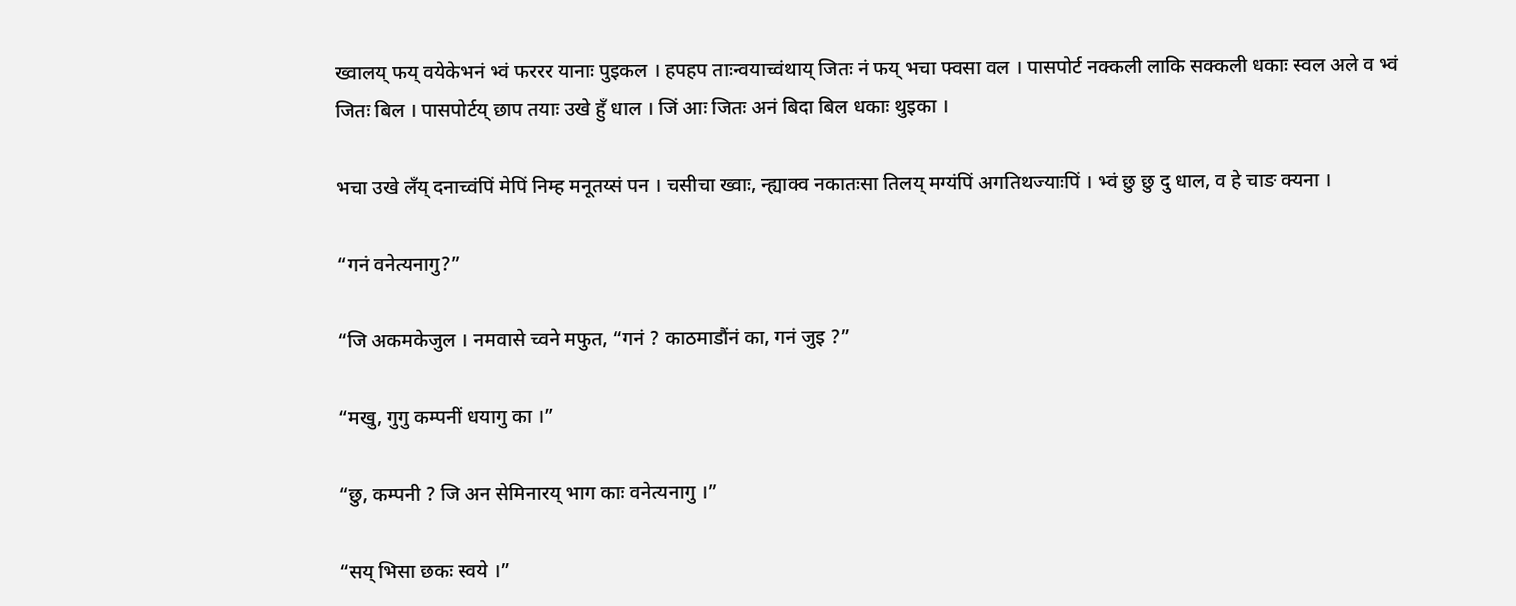ख्वालय् फय् वयेकेभनं भ्वं फररर यानाः पुइकल । हपहप ताःन्वयाच्वंथाय् जितः नं फय् भचा फ्वसा वल । पासपोर्ट नक्कली लाकि सक्कली धकाः स्वल अले व भ्वं जितः बिल । पासपोर्टय् छाप तयाः उखे हुँ धाल । जिं आः जितः अनं बिदा बिल धकाः थुइका ।

भचा उखे लँय् दनाच्वंपिं मेपिं निम्ह मनूतय्सं पन । चसीचा ख्वाः, न्ह्याक्व नकातःसा तिलय् मग्यंपिं अगतिथज्याःपिं । भ्वं छु छु दु धाल, व हे चाङ क्यना ।

“गनं वनेत्यनागु?”

“जि अकमकेजुल । नमवासे च्वने मफुत, “गनं ? काठमाडौंनं का, गनं जुइ ?”

“मखु, गुगु कम्पनीं धयागु का ।”

“छु, कम्पनी ? जि अन सेमिनारय् भाग काः वनेत्यनागु ।”

“सय् भिसा छकः स्वये ।”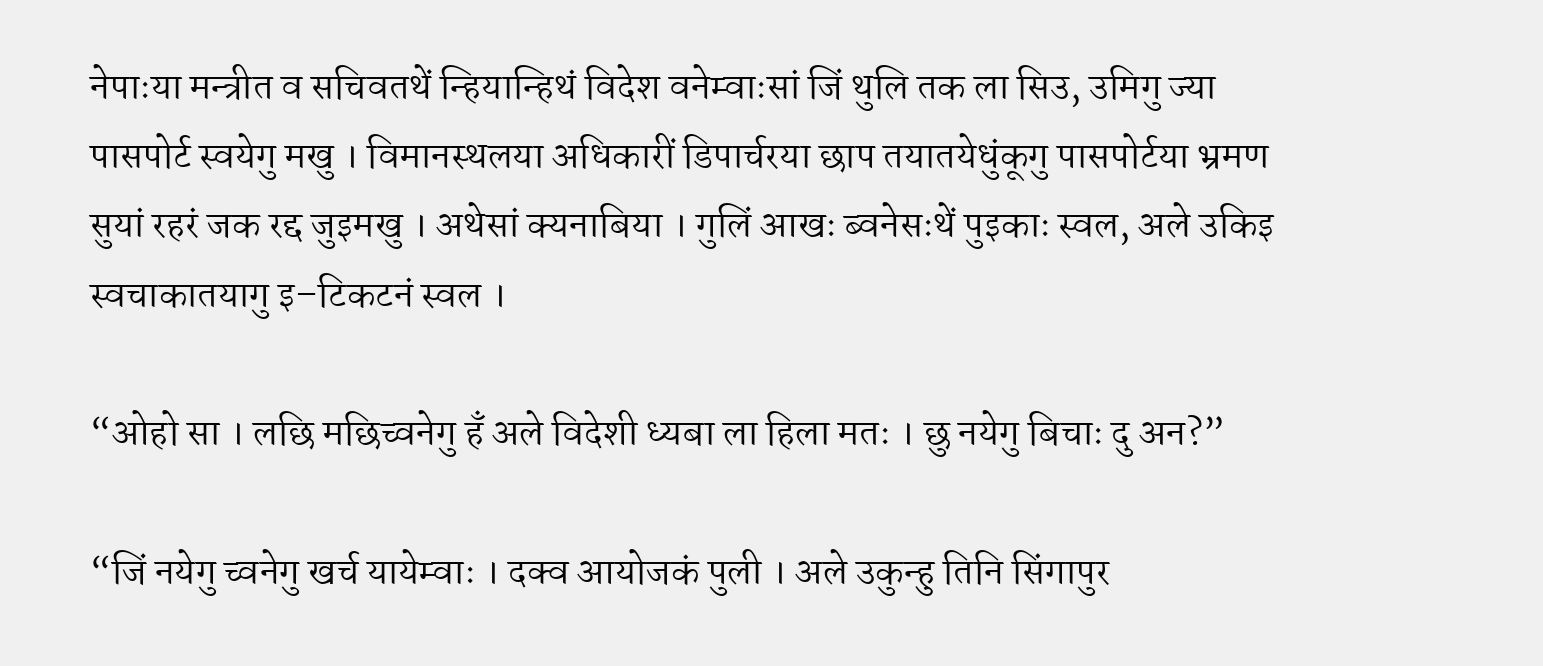नेपाःया मन्त्रीत व सचिवतथें न्हियान्हिथं विदेश वनेम्वाःसां जिं थुलि तक ला सिउ, उमिगु ज्या पासपोर्ट स्वयेगु मखु । विमानस्थलया अधिकारीं डिपार्चरया छाप तयातयेधुंकूगु पासपोर्टया भ्रमण सुयां रहरं जक रद्द जुइमखु । अथेसां क्यनाबिया । गुलिं आखः ब्वनेसःथें पुइकाः स्वल, अले उकिइ स्वचाकातयागु इ–टिकटनं स्वल ।

“ओहो सा । लछि मछिच्वनेगु हँ अले विदेशी ध्यबा ला हिला मतः । छु नयेगु बिचाः दु अन?”

“जिं नयेगु च्वनेगु खर्च यायेम्वाः । दक्व आयोजकं पुली । अले उकुन्हु तिनि सिंगापुर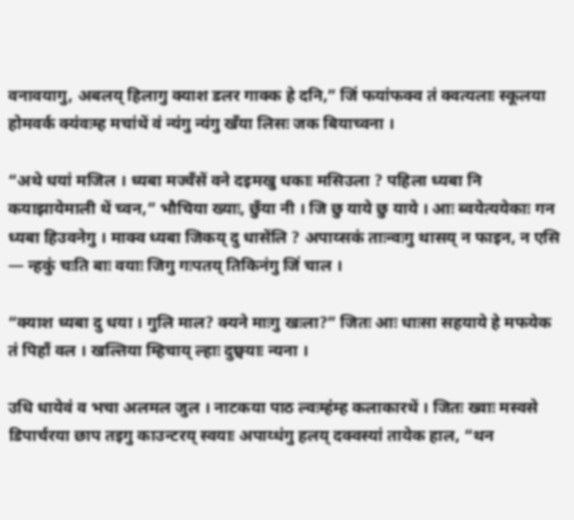वनावयागु, अबलय् हिलागु क्याश डलर गाक्क हे दनि,” जिं फयांफक्व तं क्वत्यलाः स्कूलया होमवर्क क्यंवःम्ह मचांथें वं न्यंगु न्यंगु खँया लिसः जक बियाच्वना ।

“अथे धयां मजिल । ध्यबा मज्वँसें वने दइमखु धकाः मसिउला ? पहिला ध्यबा नि कयाझायेमाली थें च्वन,” भौचिया ख्याः, छुँया नी । जि छु याये छु याये । आः ब्वयेत्ययेकाः गन ध्यबा हिउवनेगु । माक्व ध्यबा जिकय् दु धासेंलि ? अपाय्सकं ताःन्वःगु थासय् न फाइन, न एसि — न्हकुं चःति बाः वयाः जिगु गःपतय् तिकिनंगु जिं चाल ।

“क्याश ध्यबा दु धया । गुलि माल? क्यने माःगु खःला?” जितः आः धाःसा सहयाये हे मफयेक तं पिहाँ वल । खल्तिया म्हिचाय् ल्हाः दुछ्वयाः न्यना ।

उधि धायेवं व भचा अलमल जुल । नाटकया पाठ ल्वःम्हंम्ह कलाकारथें । जितः ख्वाः मस्वसे डिपार्चरया छाप तइगु काउन्टरय् स्वयाः अपाय्धंगु हलय् दक्वस्यां तायेक हाल, “थन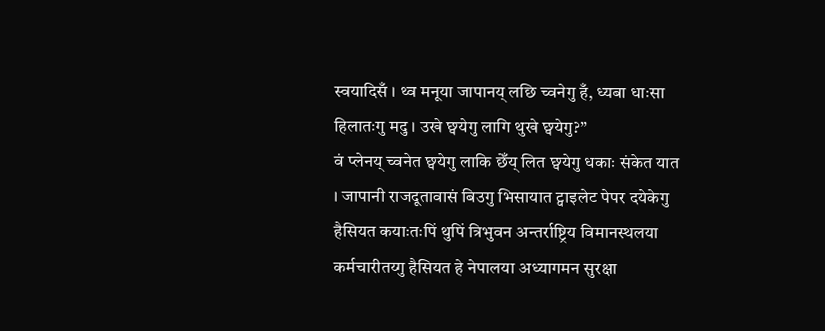स्वयादिसँ । थ्व मनूया जापानय् लछि च्वनेगु हँ, ध्यबा धाःसा हिलातःगु मदु । उखे छ्वयेगु लागि थुखे छ्वयेगु?”
वं प्लेनय् च्वनेत छ्वयेगु लाकि छेँय् लित छ्वयेगु धकाः संकेत यात । जापानी राजदूतावासं बिउगु भिसायात ट्वाइलेट पेपर दयेकेगु हैसियत कयाःतःपिं थुपिं त्रिभुवन अन्तर्राष्ट्रिय विमानस्थलया कर्मचारीतय्गु हैसियत हे नेपालया अध्यागमन सुरक्षा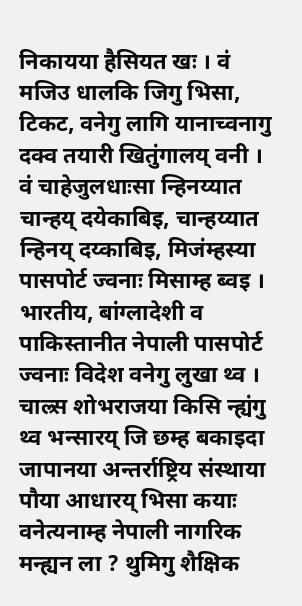निकायया हैसियत खः । वं मजिउ धालकि जिगु भिसा, टिकट, वनेगु लागि यानाच्वनागु दक्व तयारी खितुंगालय् वनी । वं चाहेजुलधाःसा न्हिनय्यात चान्हय् दयेकाबिइ, चान्हय्यात न्हिनय् दय्काबिइ, मिजंम्हस्या पासपोर्ट ज्वनाः मिसाम्ह ब्वइ । भारतीय, बांग्लादेशी व पाकिस्तानीत नेपाली पासपोर्ट ज्वनाः विदेश वनेगु लुखा थ्व । चाल्र्स शोभराजया किसि न्ह्यंगु थ्व भन्सारय् जि छम्ह बकाइदा जापानया अन्तर्राष्ट्रिय संस्थाया पौया आधारय् भिसा कयाः वनेत्यनाम्ह नेपाली नागरिक मन्ह्यन ला ? थुमिगु शैक्षिक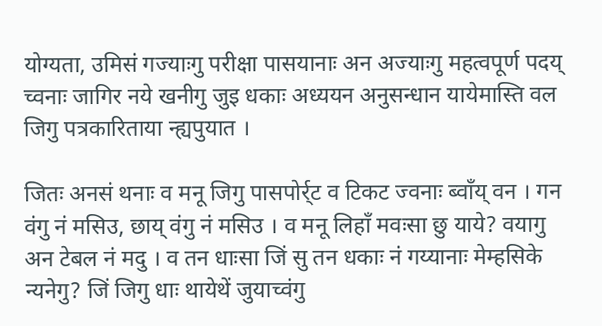योग्यता, उमिसं गज्याःगु परीक्षा पासयानाः अन अज्याःगु महत्वपूर्ण पदय् च्वनाः जागिर नये खनीगु जुइ धकाः अध्ययन अनुसन्धान यायेमास्ति वल जिगु पत्रकारिताया न्ह्यपुयात ।

जितः अनसं थनाः व मनू जिगु पासपोर्र्ट व टिकट ज्वनाः ब्वाँय् वन । गन वंगु नं मसिउ, छाय् वंगु नं मसिउ । व मनू लिहाँ मवःसा छु याये? वयागु अन टेबल नं मदु । व तन धाःसा जिं सु तन धकाः नं गय्यानाः मेम्हसिके न्यनेगु? जिं जिगु धाः थायेथें जुयाच्वंगु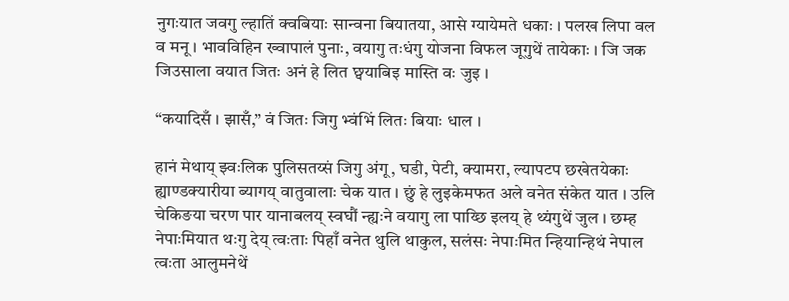नुगःयात जवगु ल्हातिं क्वबियाः सान्वना बियातया, आसे ग्यायेमते धकाः । पलख लिपा वल व मनू । भावविहिन ख्वापालं पुनाः, वयागु तःधंगु योजना विफल जूगुथें तायेकाः । जि जक जिउसाला वयात जितः अनं हे लित छ्वयाबिइ मास्ति वः जुइ ।

“कयादिसँ । झासँ,” वं जितः जिगु भ्वंभिं लितः बियाः धाल ।

हानं मेथाय् झ्वःलिक पुलिसतय्सं जिगु अंगू, घडी, पेटी, क्यामरा, ल्यापटप छखेतयेकाः ह्याण्डक्यारीया ब्यागय् वातुवालाः चेक यात । छुं हे लुइकेमफत अले वनेत संकेत यात । उलि चेकिङया चरण पार यानाबलय् स्वघौं न्ह्यःने वयागु ला पाय्छि इलय् हे थ्यंगुथें जुल । छम्ह नेपाःमियात थःगु देय् त्वःताः पिहाँ वनेत थुलि थाकुल, सलंसः नेपाःमित न्हियान्हिथं नेपाल त्वःता आलुमनेथें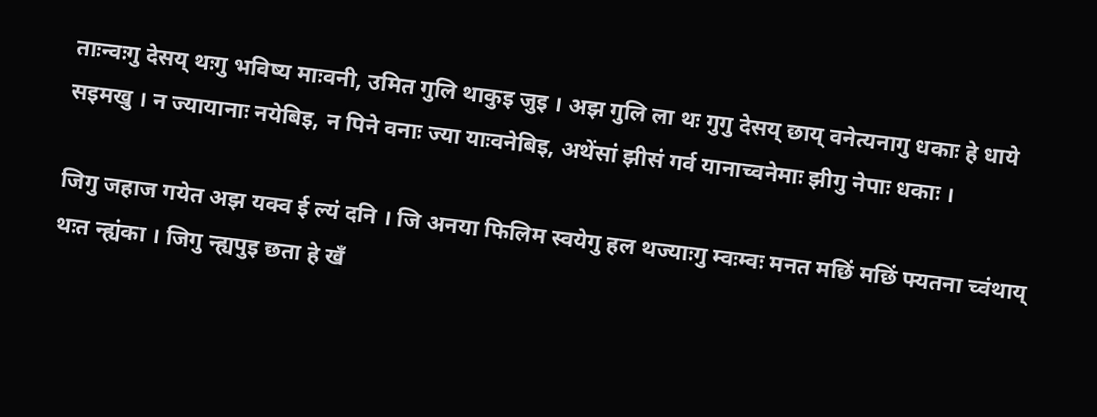ताःन्वःगु देसय् थःगु भविष्य माःवनी, उमित गुलि थाकुइ जुइ । अझ गुलि ला थः गुगु देसय् छाय् वनेत्यनागु धकाः हे धाये सइमखु । न ज्यायानाः नयेबिइ, न पिने वनाः ज्या याःवनेबिइ, अथेंसां झीसं गर्व यानाच्वनेमाः झीगु नेपाः धकाः ।

जिगु जहाज गयेत अझ यक्व ई ल्यं दनि । जि अनया फिलिम स्वयेगु हल थज्याःगु म्वःम्वः मनत मछिं मछिं फ्यतना च्वंथाय् थःत न्ह्यंका । जिगु न्ह्यपुइ छता हे खँ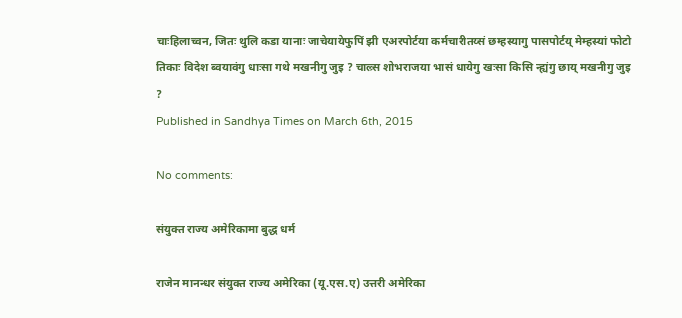चाःहिलाच्वन, जितः थुलि कडा यानाः जाचेयायेफुपिं झी एअरपोर्टया कर्मचारीतय्सं छम्हस्यागु पासपोर्टय् मेम्हस्यां फोटो तिकाः विदेश ब्वयावंगु धाःसा गथे मखनीगु जुइ ? चाल्र्स शोभराजया भासं धायेगु खःसा किसि न्ह्यंगु छाय् मखनीगु जुइ ?
Published in Sandhya Times on March 6th, 2015

No comments:

संयुक्त राज्य अमेरिकामा बुद्ध धर्म

राजेन मानन्धर संयुक्त राज्य अमेरिका (यू.एस.ए) उत्तरी अमेरिका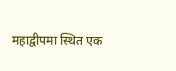महाद्वीपमा स्थित एक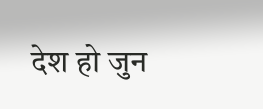देश हो जुन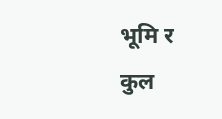भूमि र कुल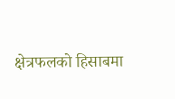क्षेत्रफलको हिसाबमा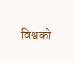विश्वको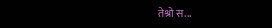तेश्रो स...